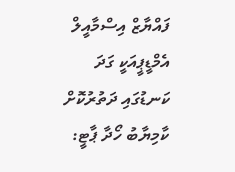ފައްޔާޒް އިސްމާއީލް
އެމްޑީޕީއަކީ ގަދަ ކަނޑުގައި ދަތުރުކޮށް ކާމިޔާބު ހޯދާ ޕާޓީ: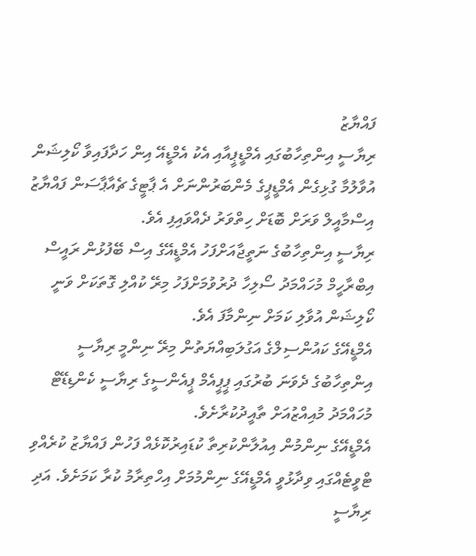ފައްޔާޒު
ރިޔާސީ އިންތިހާބުގައި އެމްޑީޕީއާއި އެކު އެމްޑީއޭ އިން ހަދާފައިވާ ކޯލިޝަން އުވާލުމާ ގުޅިގެން އެމްޑީޕީގެ މެންބަރުންނަށް އެ ޕާޓީގެ ޗެއާޕާސަން ފައްޔާޒު އިސްމާއީލް ވަރަށް ބޮޑަށް ހިތްވަރު ދެއްވައިފި އެވެ.
ރިޔާސީ އިންތިހާބުގެ ނަތީޖާއަށްފަހު އެމްޑީއޭގެ އިސް ބޭފުޅުން ރައީސް އިބްރާހީމް މުހައްމަދު ސޯލިހާ ދުރުވުމަށްފަހު މިރޭ ކުއްލި ގޮތަކަށް ވަނީ ކޯލިޝަން އުވާލި ކަމަށް ނިންމާފަ އެވެ.
އެމްޑީއޭގެ ކައުންސިލްގެ އަގުލަބިއްޔަތުން މިރޭ ނިންމީ ރިޔާސީ އިންތިހާބުގެ ދެވަނަ ބުރުގައި ޕީޕީއެމް ޕީއެންސީގެ ރިޔާސީ ކެންޑިޑޭޓް މުހައްމަދު މުއިއްޒުއަށް ތާއީދުކުރާށެވެ.
އެމްޑީއޭގެ ނިންމުން އިއުލާންކުރިތާ ކުޑައިރުކޮޅެއް ފަހުން ފައްޔާޒު ކުރެއްވި ޓްވީޓެއްގައި ވިދާޅުވީ އެމްޑީއޭގެ ނިންމުމަށް އިހްތިރާމު ކުރާ ކަމަށެވެ. އަދި ރިޔާސީ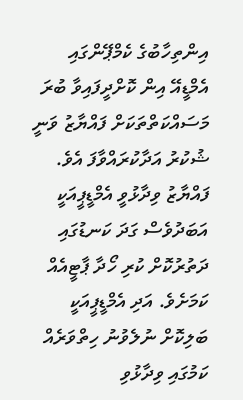އިންތިހާބުގެ ކެމްޕޭންގައި އެމްޑީއޭ އިން ކޮށްދީފައިވާ ބުރަ މަސައްކަތްތަކަށް ފައްޔާޒު ވަނީ ޝުކުރު އަދާކުރައްވާފަ އެވެ.
ފައްޔާޒު ވިދާޅުވީ އެމްޑީޕީއަކީ އަބަދުވެސް ގަދަ ކަނޑުގައި ދަތުރުކޮށް ކުރި ހޯދާ ޕާޓީއެއް ކަމަށެވެ. އަދި އެމްޑީޕީއަކީ ބަލިކޮށް ނުލެވުނު ހިތްވަރެއް ކަމުގައި ވިދާޅުވި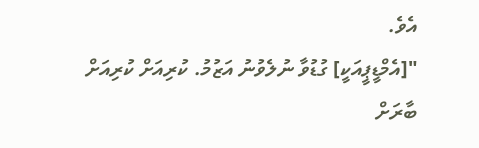އެވެ.
"[އެމްޑީޕީއަކީ] ގުޑުވާ ނުލެވުނު އަޒުމު. ކުރިއަށް ކުރިއަށް ބާރަށް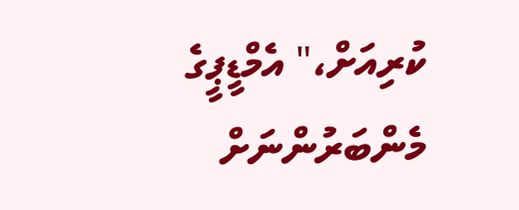ކުރިއަށް،" އެމްޑީޕީގެ މެންބަރުންނަށް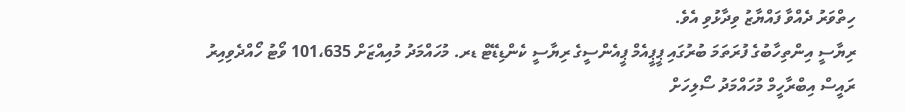ހިތްވަރު ދެއްވާ ފައްޔާޒު ވިދާޅުވި އެވެ.
ރިޔާސީ އިންތިހާބުގެ ފުރަތަމަ ބުރުގައި ޕީޕީއެމް ޕީއެންސީގެ ރިޔާސީ ކެންޑިޑޭޓް ޑރ. މުހައްމަދު މުއިއްޒަށް 101،635 ވޯޓު ހޯއްދެވިއިރު ރައީސް އިބްރާހީމް މުހައްމަދު ސޯލިހަށް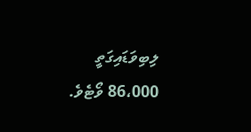ލިބިވަޑައިގަތީ 86،000 ވޯޓެވެ.